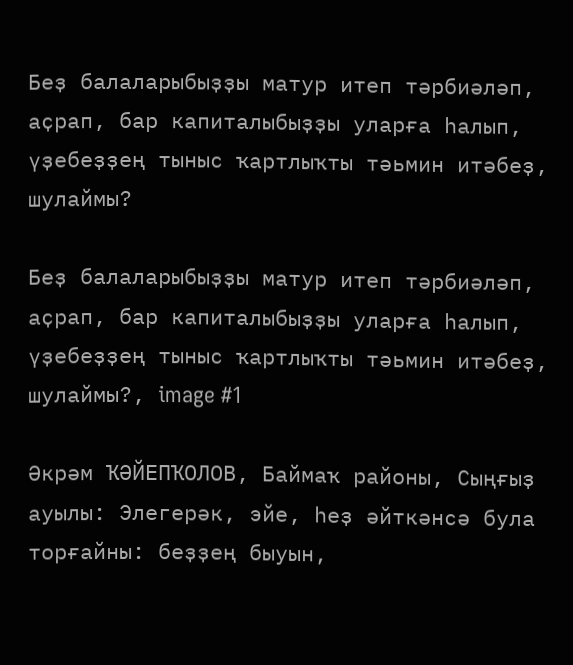Беҙ балаларыбыҙҙы матур итеп тәрбиәләп, аҫрап, бар капиталыбыҙҙы уларға һалып, үҙебеҙҙең тыныс ҡартлыҡты тәьмин итәбеҙ, шулаймы?

Беҙ балаларыбыҙҙы матур итеп тәрбиәләп, аҫрап, бар капиталыбыҙҙы уларға һалып, үҙебеҙҙең тыныс ҡартлыҡты тәьмин итәбеҙ, шулаймы?, image #1

Әкрәм ҠӘЙЕПҠОЛОВ, Баймаҡ районы, Сыңғыҙ ауылы: Элегерәк, эйе, һеҙ әйткәнсә була торғайны: беҙҙең быуын,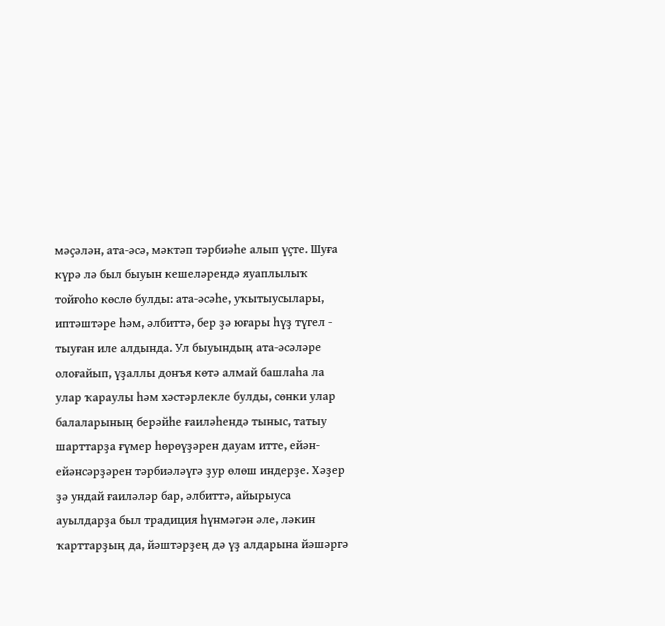мәҫәлән, ата-әсә, мәктәп тәрбиәһе алып үҫте. Шуға күрә лә был быуын кешеләрендә яуаплылыҡ тойғоһо көслө булды: ата-әсәһе, уҡытыусылары, иптәштәре һәм, әлбиттә, бер ҙә юғары һүҙ түгел - тыуған иле алдында. Ул быуындың ата-әсәләре олоғайып, үҙаллы донъя көтә алмай башлаһа ла улар ҡараулы һәм хәстәрлекле булды, сөнки улар балаларының берәйһе ғаиләһендә тыныс, татыу шарттарҙа ғүмер һөрөүҙәрен дауам итте, ейән-ейәнсәрҙәрен тәрбиәләүгә ҙур өлөш индерҙе. Хәҙер ҙә ундай ғаиләләр бар, әлбиттә, айырыуса ауылдарҙа был традиция һүнмәгән әле, ләкин ҡарттарҙың да, йәштәрҙең дә үҙ алдарына йәшәргә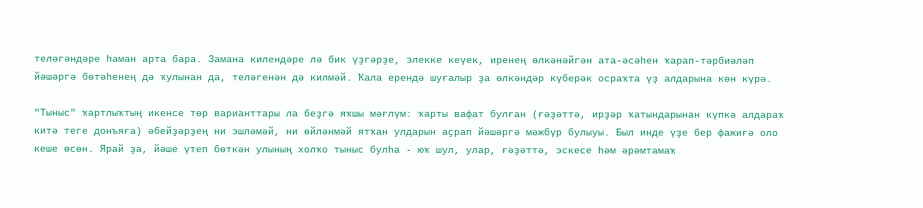теләгәндәре һаман арта бара. Замана килендәре лә бик үҙгәрҙе, элекке кеүек, иренең өлкәнәйгән ата-әсәһен ҡарап-тәрбиәләп йәшәргә бөтәһенең дә ҡулынан да, теләгенән дә килмәй. Ҡала ерендә шуғалыр ҙа өлкәндәр күберәк осраҡта үҙ алдарына көн күрә.

"Тыныс" ҡартлыҡтың икенсе төр варианттары ла беҙгә яҡшы мәғлүм: ҡарты вафат булған (ғәҙәттә, ирҙәр ҡатындарынан күпкә алдараҡ китә теге донъяға) әбейҙәрҙең ни эшләмәй, ни өйләнмәй ятҡан улдарын аҫрап йәшәргә мәжбүр булыуы. Был инде үҙе бер фажиғә оло кеше өсөн. Ярай ҙа, йәше үтеп бөткән улының холҡо тыныс булһа - юҡ шул, улар, ғәҙәттә, эскесе һәм әрәмтамаҡ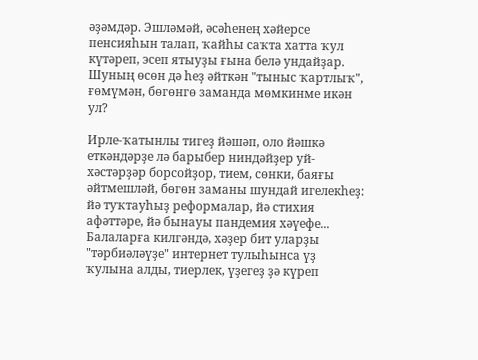әҙәмдәр. Эшләмәй, әсәһенең хәйерсе пенсияһын талап, ҡайһы саҡта хатта ҡул күтәреп, эсеп ятыуҙы ғына белә ундайҙар. Шуның өсөн дә һеҙ әйткән "тыныс ҡартлыҡ", ғөмүмән, бөгөнгө заманда мөмкинме икән ул?

Ирле-ҡатынлы тигеҙ йәшәп, оло йәшкә еткәндәрҙе лә барыбер ниндәйҙер уй-хәстәрҙәр борсойҙор, тием, сөнки, баяғы әйтмешләй, бөгөн заманы шундай игелекһеҙ: йә туҡтауһыҙ реформалар, йә стихия афәттәре, йә бынауы пандемия хәүефе... Балаларға килгәндә, хәҙер бит уларҙы "тәрбиәләүҙе" интернет тулыһынса үҙ ҡулына алды, тиерлек, үҙегеҙ ҙә күреп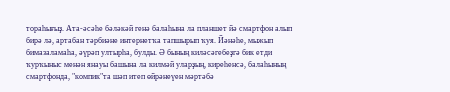тораһығыҙ. Ата-әсәһе бәләкәй генә балаһына ла планшет йә смартфон алып бирә лә, артабан тәрбиәне интернетҡа тапшырып ҡуя. Йәнәһе, мыжып бимазаламаһа, әүрәп ултырһа, булды. Ә бының киләсәгебеҙгә бик етди ҡурҡыныс менән янауы башына ла килмәй уларҙың, киреһенсә, балаһының смартфонда, "компик"та шәп итеп өйрәнеүен мәртәбә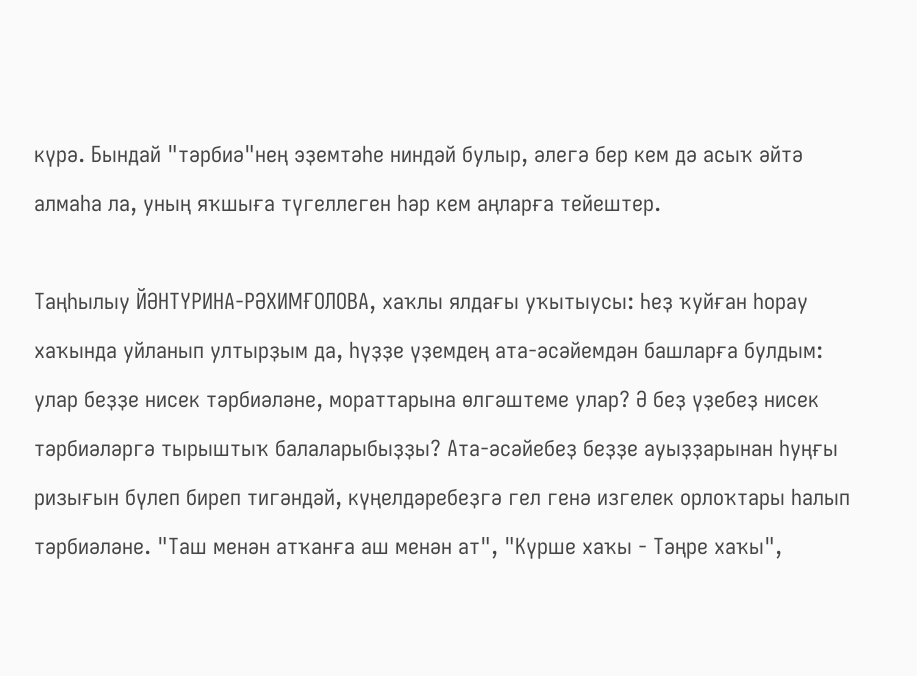күрә. Бындай "тәрбиә"нең эҙемтәһе ниндәй булыр, әлегә бер кем дә асыҡ әйтә алмаһа ла, уның яҡшыға түгеллеген һәр кем аңларға тейештер.

Таңһылыу ЙӘНТҮРИНА-РӘХИМҒОЛОВА, хаҡлы ялдағы уҡытыусы: Һеҙ ҡуйған һорау хаҡында уйланып ултырҙым да, һүҙҙе үҙемдең ата-әсәйемдән башларға булдым: улар беҙҙе нисек тәрбиәләне, мораттарына өлгәштеме улар? Ә беҙ үҙебеҙ нисек тәрбиәләргә тырыштыҡ балаларыбыҙҙы? Ата-әсәйебеҙ беҙҙе ауыҙҙарынан һуңғы ризығын бүлеп биреп тигәндәй, күңелдәребеҙгә гел генә изгелек орлоҡтары һалып тәрбиәләне. "Таш менән атҡанға аш менән ат", "Күрше хаҡы - Тәңре хаҡы",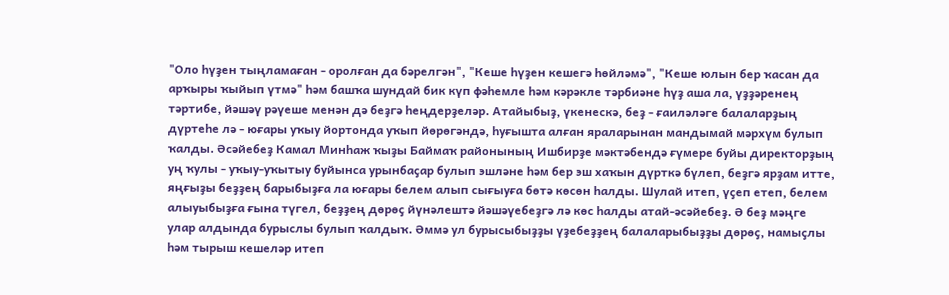"Оло һүҙен тыңламаған - оролған да бәрелгән", "Кеше һүҙен кешегә һөйләмә", "Кеше юлын бер ҡасан да арҡыры ҡыйып үтмә" һәм башҡа шундай бик күп фәһемле һәм кәрәкле тәрбиәне һүҙ аша ла, үҙҙәренең тәртибе, йәшәү рәүеше менән дә беҙгә һеңдерҙеләр. Атайыбыҙ, үкенескә, беҙ - ғаиләләге балаларҙың дүртеһе лә - юғары уҡыу йортонда уҡып йөрөгәндә, һуғышта алған яраларынан мандымай мәрхүм булып ҡалды. Әсәйебеҙ Камал Минһаж ҡыҙы Баймаҡ районының Ишбирҙе мәктәбендә ғүмере буйы директорҙың уң ҡулы - уҡыу-уҡытыу буйынса урынбаҫар булып эшләне һәм бер эш хаҡын дүрткә бүлеп, беҙгә ярҙам итте, яңғыҙы беҙҙең барыбыҙға ла юғары белем алып сығыуға бөтә көсөн һалды. Шулай итеп, үҫеп етеп, белем алыуыбыҙға ғына түгел, беҙҙең дөрөҫ йүнәлештә йәшәүебеҙгә лә көс һалды атай-әсәйебеҙ. Ә беҙ мәңге улар алдында бурыслы булып ҡалдыҡ. Әммә ул бурысыбыҙҙы үҙебеҙҙең балаларыбыҙҙы дөрөҫ, намыҫлы һәм тырыш кешеләр итеп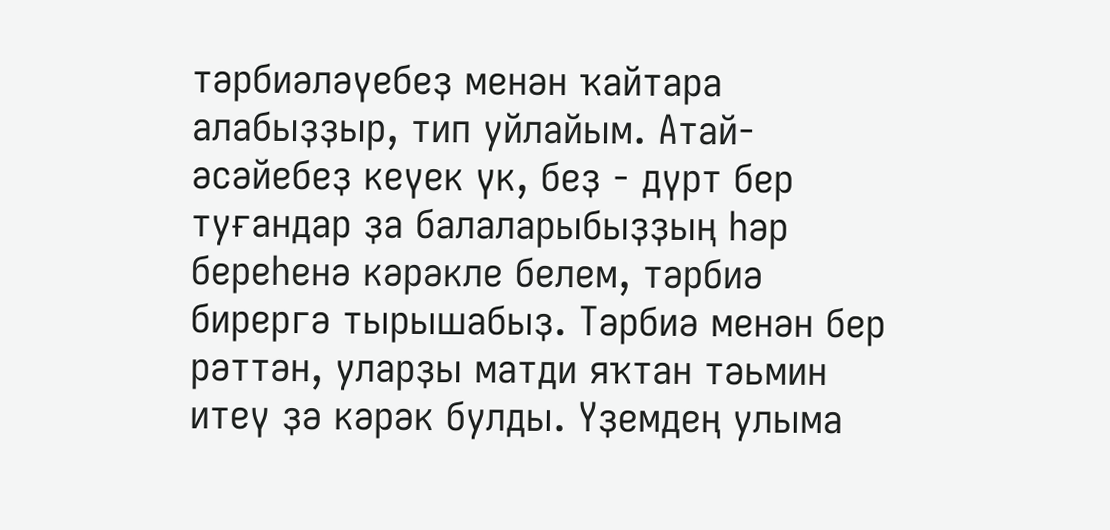тәрбиәләүебеҙ менән ҡайтара алабыҙҙыр, тип уйлайым. Атай-әсәйебеҙ кеүек үк, беҙ - дүрт бер туғандар ҙа балаларыбыҙҙың һәр береһенә кәрәкле белем, тәрбиә бирергә тырышабыҙ. Тәрбиә менән бер рәттән, уларҙы матди яҡтан тәьмин итеү ҙә кәрәк булды. Үҙемдең улыма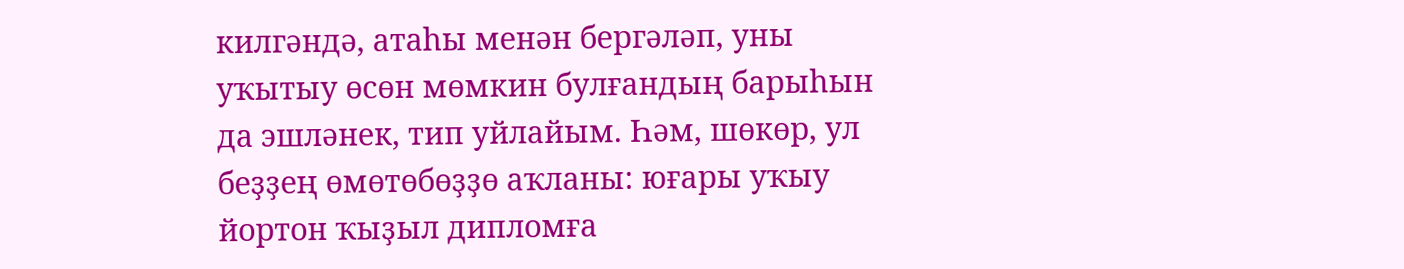килгәндә, атаһы менән бергәләп, уны уҡытыу өсөн мөмкин булғандың барыһын да эшләнек, тип уйлайым. Һәм, шөкөр, ул беҙҙең өмөтөбөҙҙө аҡланы: юғары уҡыу йортон ҡыҙыл дипломға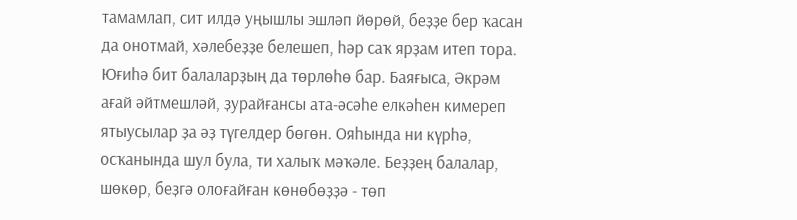тамамлап, сит илдә уңышлы эшләп йөрөй, беҙҙе бер ҡасан да онотмай, хәлебеҙҙе белешеп, һәр саҡ ярҙам итеп тора. Юғиһә бит балаларҙың да төрлөһө бар. Баяғыса, Әкрәм ағай әйтмешләй, ҙурайғансы ата-әсәһе елкәһен кимереп ятыусылар ҙа әҙ түгелдер бөгөн. Ояһында ни күрһә, осҡанында шул була, ти халыҡ мәҡәле. Беҙҙең балалар, шөкөр, беҙгә олоғайған көнөбөҙҙә - төп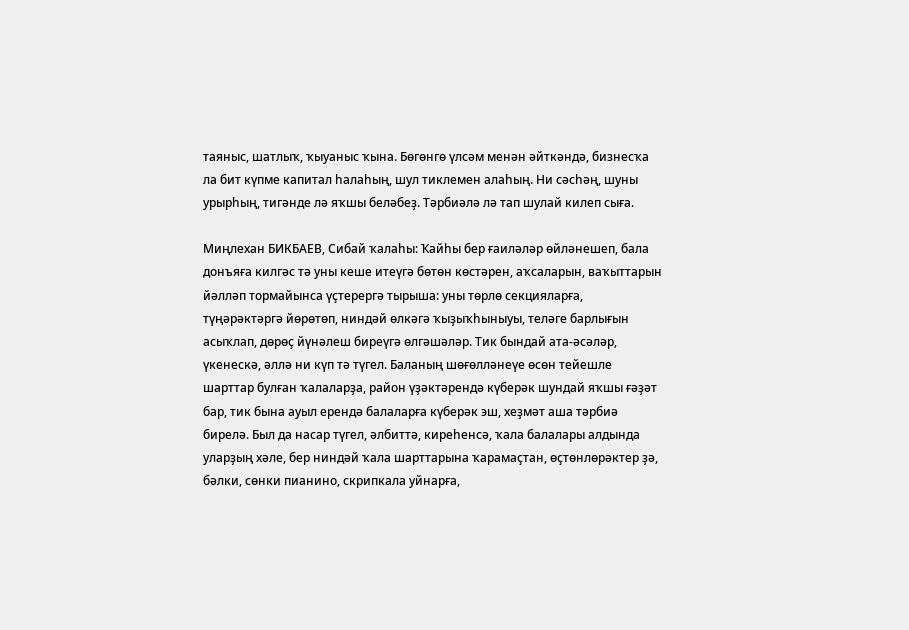таяныс, шатлыҡ, ҡыуаныс ҡына. Бөгөнгө үлсәм менән әйткәндә, бизнесҡа ла бит күпме капитал һалаһың, шул тиклемен алаһың. Ни сәсһәң, шуны урырһың, тигәнде лә яҡшы беләбеҙ. Тәрбиәлә лә тап шулай килеп сыға.

Миңлехан БИКБАЕВ, Сибай ҡалаһы: Ҡайһы бер ғаиләләр өйләнешеп, бала донъяға килгәс тә уны кеше итеүгә бөтөн көстәрен, аҡсаларын, ваҡыттарын йәлләп тормайынса үҫтерергә тырыша: уны төрлө секцияларға, түңәрәктәргә йөрөтөп, ниндәй өлкәгә ҡыҙыҡһыныуы, теләге барлығын асыҡлап, дөрөҫ йүнәлеш биреүгә өлгәшәләр. Тик бындай ата-әсәләр, үкенескә, әллә ни күп тә түгел. Баланың шөғөлләнеүе өсөн тейешле шарттар булған ҡалаларҙа, район үҙәктәрендә күберәк шундай яҡшы ғәҙәт бар, тик бына ауыл ерендә балаларға күберәк эш, хеҙмәт аша тәрбиә бирелә. Был да насар түгел, әлбиттә, киреһенсә, ҡала балалары алдында уларҙың хәле, бер ниндәй ҡала шарттарына ҡарамаҫтан, өҫтөнлөрәктер ҙә, бәлки, сөнки пианино, скрипкала уйнарға,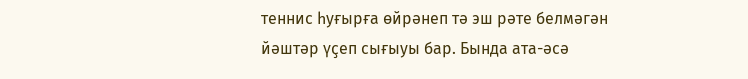теннис һуғырға өйрәнеп тә эш рәте белмәгән йәштәр үҫеп сығыуы бар. Бында ата-әсә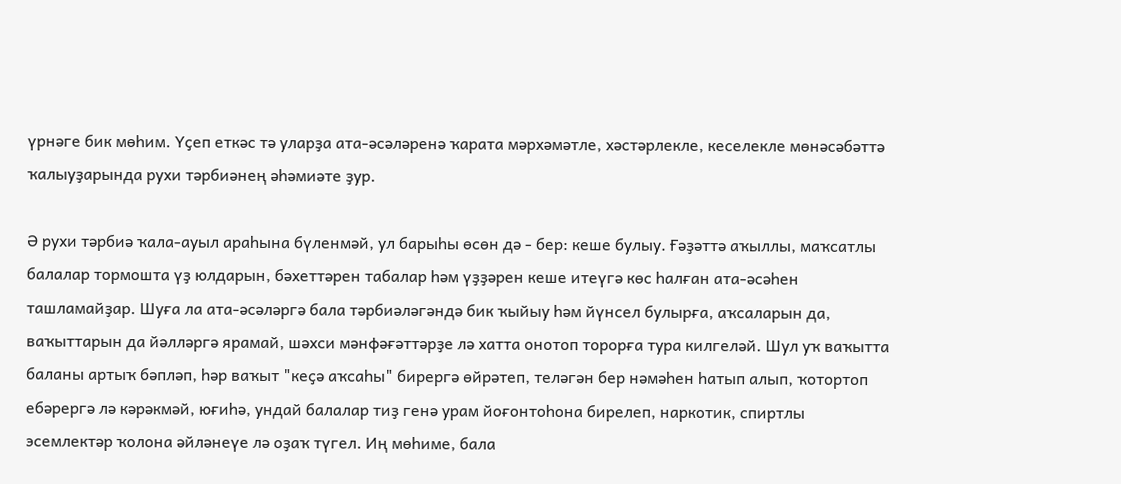үрнәге бик мөһим. Үҫеп еткәс тә уларҙа ата-әсәләренә ҡарата мәрхәмәтле, хәстәрлекле, кеселекле мөнәсәбәттә ҡалыуҙарында рухи тәрбиәнең әһәмиәте ҙур.

Ә рухи тәрбиә ҡала-ауыл араһына бүленмәй, ул барыһы өсөн дә - бер: кеше булыу. Ғәҙәттә аҡыллы, маҡсатлы балалар тормошта үҙ юлдарын, бәхеттәрен табалар һәм үҙҙәрен кеше итеүгә көс һалған ата-әсәһен ташламайҙар. Шуға ла ата-әсәләргә бала тәрбиәләгәндә бик ҡыйыу һәм йүнсел булырға, аҡсаларын да, ваҡыттарын да йәлләргә ярамай, шәхси мәнфәғәттәрҙе лә хатта онотоп торорға тура килгеләй. Шул уҡ ваҡытта баланы артыҡ бәпләп, һәр ваҡыт "кеҫә аҡсаһы" бирергә өйрәтеп, теләгән бер нәмәһен һатып алып, ҡотортоп ебәрергә лә кәрәкмәй, юғиһә, ундай балалар тиҙ генә урам йоғонтоһона бирелеп, наркотик, спиртлы эсемлектәр ҡолона әйләнеүе лә оҙаҡ түгел. Иң мөһиме, бала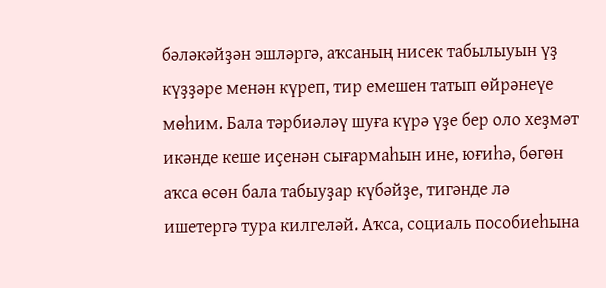бәләкәйҙән эшләргә, аҡсаның нисек табылыуын үҙ күҙҙәре менән күреп, тир емешен татып өйрәнеүе мөһим. Бала тәрбиәләү шуға күрә үҙе бер оло хеҙмәт икәнде кеше иҫенән сығармаһын ине, юғиһә, бөгөн аҡса өсөн бала табыуҙар күбәйҙе, тигәнде лә ишетергә тура килгеләй. Аҡса, социаль пособиеһына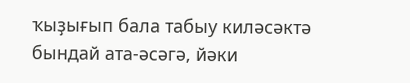ҡыҙығып бала табыу киләсәктә бындай ата-әсәгә, йәки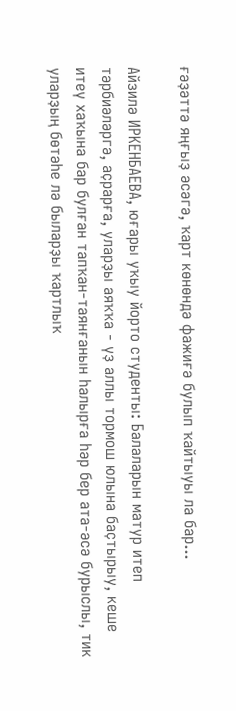ғәҙәттә яңғыҙ әсәгә, ҡарт көнөндә фажиғә булып ҡайтыуы ла бар...

Айзилә ИРКЕНБАЕВА, юғары уҡыу йорто студенты: Балаларын матур итеп тәрбиәләргә, аҫрарға, уларҙы аяҡҡа - үҙ аллы тормош юлына баҫтырыу, кеше итеү хаҡына бар булған тапҡан-таянғанын һалырға һәр бер ата-әсә бурыслы, тик уларҙың бөтәһе лә быларҙы ҡартлыҡ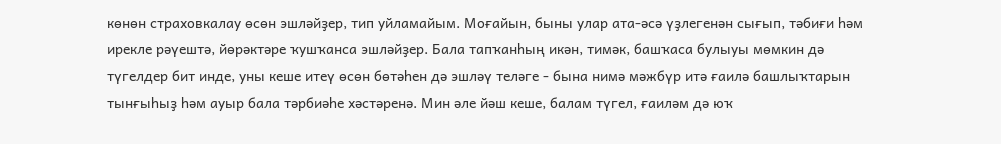көнөн страховкалау өсөн эшләйҙер, тип уйламайым. Моғайын, быны улар ата-әсә үҙлегенән сығып, тәбиғи һәм ирекле рәүештә, йөрәктәре ҡушҡанса эшләйҙер. Бала тапҡанһың икән, тимәк, башҡаса булыуы мөмкин дә түгелдер бит инде, уны кеше итеү өсөн бөтәһен дә эшләү теләге - бына нимә мәжбүр итә ғаилә башлыҡтарын тынғыһыҙ һәм ауыр бала тәрбиәһе хәстәренә. Мин әле йәш кеше, балам түгел, ғаиләм дә юҡ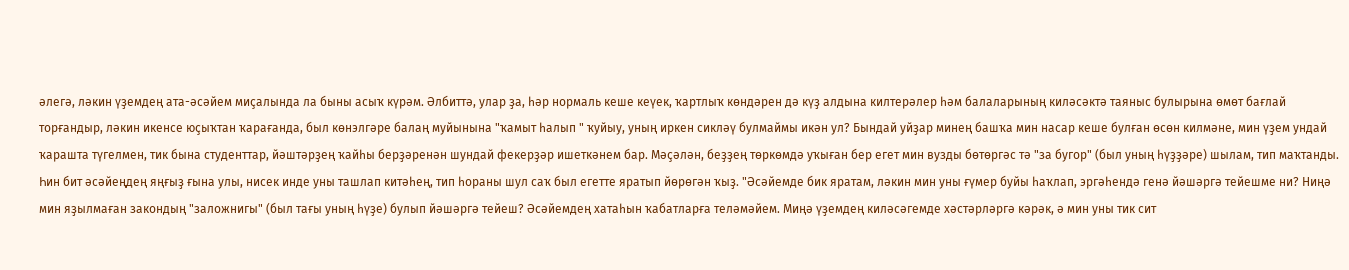әлегә, ләкин үҙемдең ата-әсәйем миҫалында ла быны асыҡ күрәм. Әлбиттә, улар ҙа, һәр нормаль кеше кеүек, ҡартлыҡ көндәрен дә күҙ алдына килтерәлер һәм балаларының киләсәктә таяныс булырына өмөт бағлай торғандыр, ләкин икенсе юҫыҡтан ҡарағанда, был көнэлгәре балаң муйынына "ҡамыт һалып " ҡуйыу, уның иркен сикләү булмаймы икән ул? Бындай уйҙар минең башҡа мин насар кеше булған өсөн килмәне, мин үҙем ундай ҡарашта түгелмен, тик бына студенттар, йәштәрҙең ҡайһы берҙәренән шундай фекерҙәр ишеткәнем бар. Мәҫәлән, беҙҙең төркөмдә уҡыған бер егет мин вузды бөтөргәс тә "за бугор" (был уның һүҙҙәре) шылам, тип маҡтанды. Һин бит әсәйеңдең яңғыҙ ғына улы, нисек инде уны ташлап китәһең, тип һораны шул саҡ был егетте яратып йөрөгән ҡыҙ. "Әсәйемде бик яратам, ләкин мин уны ғүмер буйы һаҡлап, эргәһендә генә йәшәргә тейешме ни? Ниңә мин яҙылмаған закондың "заложнигы" (был тағы уның һүҙе) булып йәшәргә тейеш? Әсәйемдең хатаһын ҡабатларға теләмәйем. Миңә үҙемдең киләсәгемде хәстәрләргә кәрәк, ә мин уны тик сит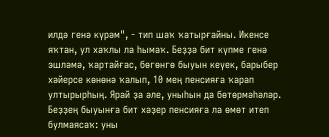илдә генә күрәм", - тип шаҡ ҡатырғайны. Икенсе яҡтан, ул хаҡлы ла һымаҡ. Беҙҙә бит күпме генә эшләмә, ҡартайғас, бөгөнгө быуын кеүек, барыбер хәйерсе көнөнә ҡалып, 10 мең пенсияға ҡарап ултырырһың. Ярай ҙа әле, уныһын да бөтөрмәһәләр. Беҙҙең быуынға бит хәҙер пенсияға ла өмөт итеп булмаясаҡ: уны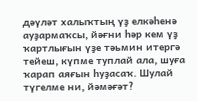дәүләт халыҡтың үҙ елкәһенә ауҙармаҡсы, йәғни һәр кем үҙ ҡартлығын үҙе тәьмин итергә тейеш, күпме туплай ала, шуға ҡарап аяғын һуҙасаҡ. Шулай түгелме ни, йәмәғәт?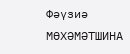Фәүзиә МӨХӘМӘТШИНА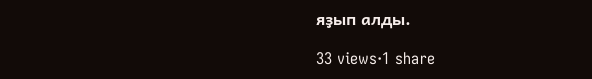яҙып алды.

33 views·1 share